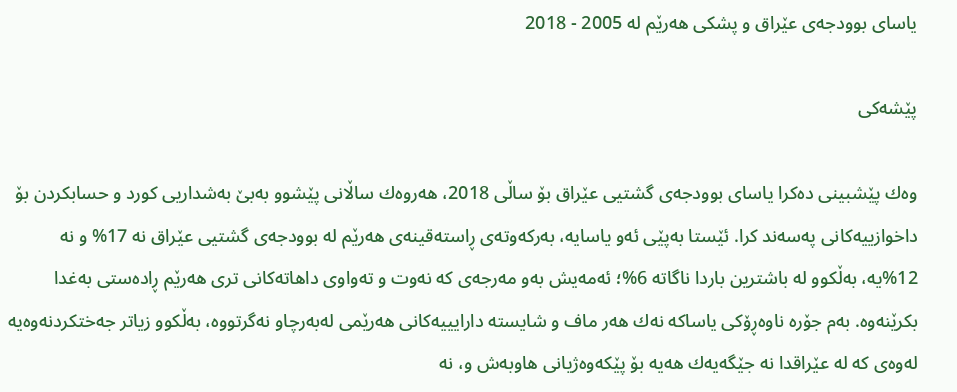یاسای بوودجه‌ی عێراق و پشكی هه‌رێم له‌ 2005 - 2018

پێشه‌كی

وه‌ك پێشبینی ده‌كرا یاسای بوودجه‌ی گشتیی عێراق بۆ ساڵی 2018، هه‌روه‌ك ساڵانی پێشوو به‌بێ به‌شداریی كورد و حسابكردن بۆ داخوازییه‌كانی په‌سه‌ند كرا. ئێستا به‌پێی ئه‌و یاسایه‌، به‌ركه‌وته‌ی ڕاسته‌قینه‌ی هه‌رێم له ‌بوودجه‌ی گشتیی عێراق نه‌ 17% و نه‌ 12%یه‌، به‌ڵكوو له‌ باشترین باردا ناگاته‌ 6%؛ ئه‌مه‌یش به‌و مه‌رجه‌ی كه‌ نه‌وت و ته‌واوی داهاته‌كانی تری هه‌رێم ڕاده‌ستی به‌غدا بكرێنه‌وه‌‌‌. به‌م جۆره‌ ناوه‌ڕۆكی یاساكه‌ نه‌ك هه‌ر ماف و شایسته ‌دارایییه‌كانی هه‌رێمی له‌به‌رچاو نه‌گرتووه‌، به‌ڵكوو زیاتر جه‌ختكردنه‌وه‌یه‌ له‌وه‌ی كه‌ له‌ عێراقدا نه‌ جێگه‌یه‌ك هه‌یه‌ بۆ پێكه‌وه‌ژیانی هاوبه‌ش و، نه‌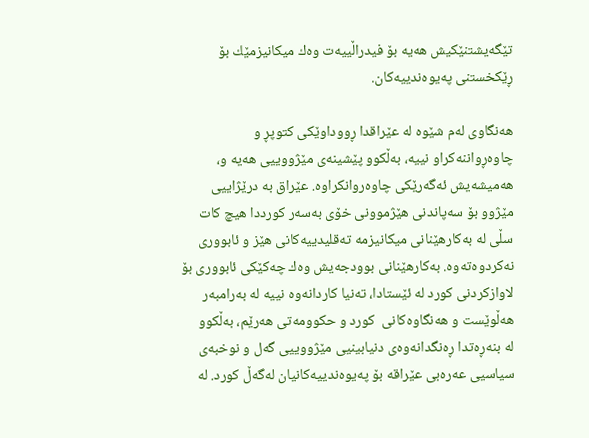تێگه‌یشتنێكیش هه‌یه‌ بۆ فیدراڵییه‌ت وه‌ك میكانیزمێك بۆ ڕێكخستنی په‌یوه‌ندییه‌كان.

هه‌نگاوی له‌م شێوه‌ له ‌عێراقدا ڕووداوێكی كتوپڕ و چاوه‌ڕواننه‌كراو نییه‌، به‌ڵكوو پێشینه‌ی مێژووییی هه‌یه‌ و، هه‌میشه‌یش ئه‌گه‌رێكی چاوه‌روانكراوه‌. عێراق به ‌درێژاییی مێژوو بۆ سه‌پاندنی هێژموونی خۆی ‌به‌سه‌ر كورددا هیچ كات سڵی له‌ به‌كارهێنانی میكانیزمه‌ ته‌قلیدییه‌كانی هێز و ئابووری نه‌كردوه‌ته‌وه‌. به‌كارهێنانی بوودجه‌یش وه‌ك چه‌كێكی ئابووری بۆ لاوازكردنی كورد له ‌ئێستادا، ته‌نیا كاردانه‌وه‌ نییه‌ له ‌به‌رامبه‌ر هه‌ڵوێست و هه‌نگاوه‌كانی  كورد و حكوومه‌تی هه‌رێم، به‌ڵكوو له ‌بنه‌ڕه‌تدا ڕه‌نگدانه‌وه‌ی دنیابینیی مێژووییی گه‌ل و نوخبه‌ی سیاسیی عه‌ره‌بی عێراقه‌ بۆ په‌یوه‌ندییه‌كانیان له‌گه‌ڵ كورد. له‌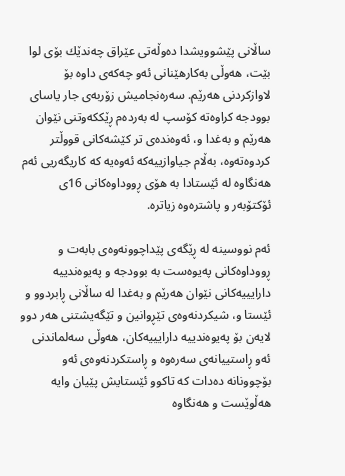ساڵانی پێشوویشدا ده‌وڵه‌تی عێراق چه‌ندێك بۆی لوا بێت، هه‌وڵی به‌كارهێنانی ئه‌و چه‌كه‌ی داوه‌ بۆ لاوازكردنی هه‌رێم. سه‌ره‌نجامیش زۆربه‌ی جار یاسای بوودجه‌ كراوه‌ته‌ كۆسپ له ‌به‌رده‌م ڕێككه‌وتنی نێوان هه‌رێم و به‌غدا و، ئه‌وه‌نده‌ی تر كێشه‌كانی قووڵتر كردوه‌ته‌وه‌، به‌ڵام جیاوازییه‌كه‌ ئه‌وه‌یه‌ كه‌ كاریگه‌ریی ئه‌م هه‌نگاوه‌ له‌ ئێستادا به ‌هۆی ڕووداوه‌كانی 16ی ئۆكتۆبه‌ر و پاشتره‌وه‌ زیاتره‌.

ئه‌م نووسینه‌ له ‌ڕێگه‌ی پێداچوونه‌وه‌ی بابه‌ت و ڕووداوه‌كانی په‌یوه‌ست به‌ بوودجه‌ و په‌یوه‌ندییه دارایییه‌كانی نێوان هه‌رێم و به‌غدا له‌ ساڵانی ڕابردوو و ئێستا و، شیكردنه‌وه‌ی تێڕوانین و تێگه‌یشتنی هه‌ر دوو لایه‌ن بۆ په‌یوه‌ندییه‌ دارایییه‌كان، هه‌وڵی سه‌لماندنی ئه‌و ڕاستییانه‌ی سه‌ره‌وه‌ و ڕاستكردنه‌وه‌ی ئه‌و بۆچوونانه‌ ده‌دات كه‌ تاكوو ئێستایش پێیان وایه‌ هه‌ڵوێست و هه‌نگاوه‌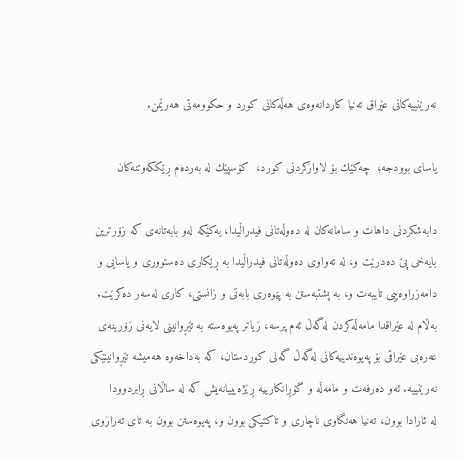نه‌رێنییه‌كانی عێراق ته‌نیا كاردانه‌وه‌ی هه‌ڵه‌كانی كورد و حكوومه‌تی هه‌رێمن.

یاسای بوودجه‌؛  چه‌كێك بۆ لاوازكردنی كورد،  كۆسپێك له ‌به‌رده‌م ڕێككه‌وتنه‌‌كان

دابه‌شكردنی داهات و سامانه‌كان له‌ ده‌وڵه‌تانی فیدراڵیدا، یه‌كێكه‌ له‌و بابه‌تانه‌ی كه‌ زۆرترین بایه‌خی پێ ده‌درێت و، له‌ ته‌واوی ده‌وڵه‌تانی فیدراڵیدا به‌ ڕێكاری ده‌ستووری و یاسایی و دامه‌زراوه‌ییی تایبه‌ت و، به‌ پشتبه‌ستن به‌ پێوه‌ری بابه‌تی و زانستی، كاری له‌سه‌ر ده‌كرێت. به‌ڵام له‌ عێراقدا مامه‌ڵه‌كردن له‌گه‌ڵ ئه‌م پرسه،‌ زیاتر په‌یوه‌سته‌ به‌ تێڕوانینی لایه‌نی زۆرینه‌ی عه‌ره‌بی عێراقی بۆ په‌یوه‌ندییه‌كانی له‌گه‌ڵ گه‌لی كوردستان، كه ‌به‌داخه‌وه‌ هه‌میشه‌ تێڕوانینێكی نه‌رێنییه‌. ئه‌و ده‌رفه‌ت و مامه‌ڵه‌ و گۆڕانكارییه ڕێژه‌یییانه‌یش كه‌ له‌ ساڵانی ڕابردوودا له ‌ئارادا بوون، ته‌نیا هه‌نگاوی ناچاری و تاكتیكی بوون و، په‌یوه‌ستن بوون به‌ تای ته‌رازوی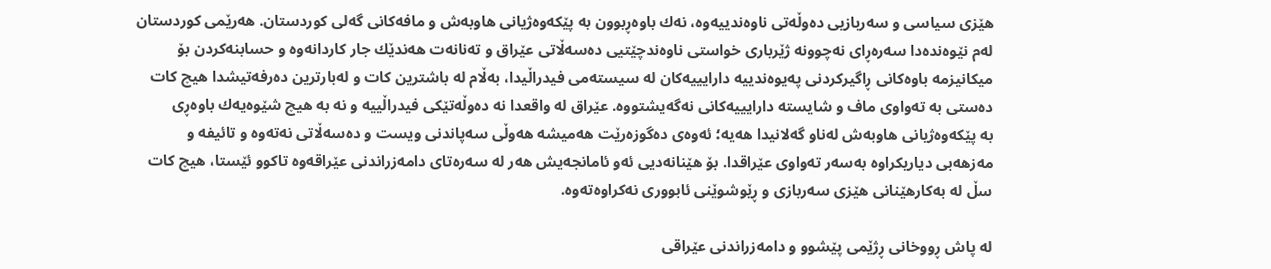هێزی سیاسی و سه‌ربازیی ده‌وڵه‌تی ناوه‌ندییه‌وه‌، نه‌ك باوه‌ڕبوون به‌ پێكه‌وه‌ژیانی هاوبه‌ش و مافه‌كانی گه‌لی كوردستان. هه‌رێمی كوردستان له‌م نێوه‌نده‌دا سه‌ره‌ڕای نه‌چوونه‌ ژێرباری خواستی ناوه‌ندچێتیی ده‌سه‌ڵاتی عێراق و ته‌نانه‌ت هه‌ندێك جار كاردانه‌وه ‌و حسابنه‌كردن بۆ میكانیزمه‌ باوه‌كانی ڕاگیركردنی په‌یوه‌ندییه دارایییه‌كان له‌ سیسته‌می فیدراڵیدا، به‌ڵام له‌ باشترین كات و له‌بارترین ده‌رفه‌تیشدا هیچ كات ده‌ستی به‌ ته‌واوی ماف و شایسته‌ دارایییه‌كانی نه‌گه‌یشتووه‌. عێراق له‌ واقعدا نه‌ ده‌وڵه‌تێكی فیدراڵییه‌ و نه‌ به‌ هیچ شێوه‌یه‌ك باوه‌ڕی به ‌پێكه‌وه‌ژیانی هاوبه‌ش له‌ناو گه‌لانیدا هه‌یه؛ ئه‌وه‌ی ده‌گوزه‌رێت هه‌میشه‌ هه‌وڵی سه‌پاندنی ویست و ده‌سه‌ڵاتی نه‌ته‌وه‌ و تائیفه‌ و مه‌زهه‌بی دیاریكراوه‌ به‌سه‌ر ته‌واوی عێراقدا. بۆ هێنا‌نه‌دیی ئه‌و ئامانجه‌یش هه‌ر له‌ سه‌ره‌تای دامه‌زراندنی عێراقه‌وه‌ تاكوو ئێستا، هیچ كات سڵ‌ له‌ به‌كارهێنانی هێزی سه‌ربازی و ڕێوشوێنی ئابووری نه‌كراوه‌ته‌وه.

له‌ پاش ڕووخانی ڕژێمی پێشوو و دامه‌زراندنی عێراقی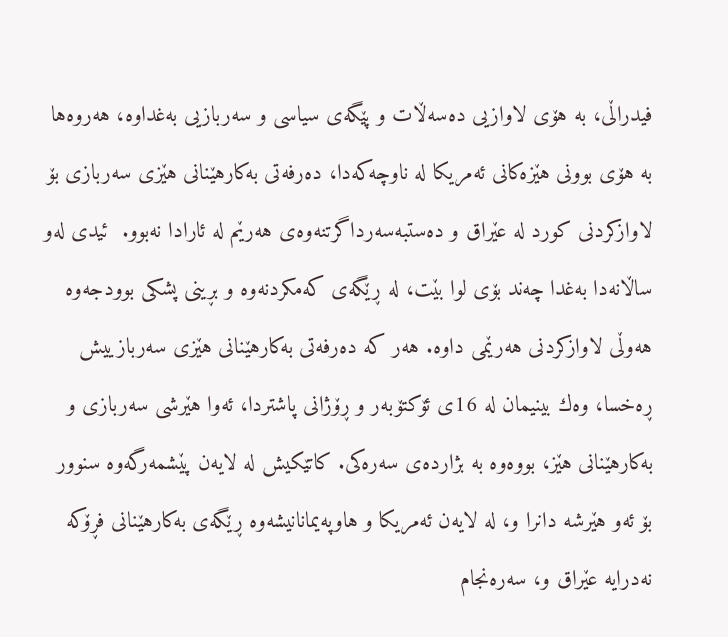فیدراڵی، به ‌هۆی لاوازیی ده‌سه‌ڵات و پێگه‌ی سیاسی و سه‌ربازیی به‌غداوه‌، هه‌روه‌ها به ‌هۆی بوونی هێزه‌كانی ئه‌مریكا له ‌ناوچه‌كه‌دا، ده‌رفه‌تی به‌كارهێنانی هێزی سه‌ربازی بۆ لاوازكردنی كورد له ‌عێراق و ده‌ستبه‌سه‌رداگرتنه‌وه‌ی هه‌رێم له ‌ئارادا نه‌بوو.  ئیدی له‌و ساڵانه‌دا به‌غدا چه‌ند بۆی لوا بێت، له ‌ڕێگه‌ی كه‌مكردنه‌وه‌ و بڕینی پشكی بوودجه‌وه‌ هه‌وڵی لاوازكردنی هه‌رێمی داوه‌. هه‌ر كه‌ ده‌رفه‌تی به‌كارهێنانی هێزی سه‌ربازییش ڕه‌خسا، وه‌ك بینیمان له‌ 16ی ئۆكتۆبه‌ر و ڕۆژانی پاشتردا، ئه‌وا هێرشی سه‌ربازی و به‌كارهێنانی هێز، بووه‌‌وه‌ به‌ بژارده‌ی سه‌ره‌كی. كاتێكیش له‌ لایه‌ن پێشمه‌رگه‌وه‌ سنوور بۆ ئه‌و هێرشه‌ دانرا و، له‌ لایه‌ن ئه‌مریكا و هاوپه‌یمانانیشه‌وه‌ ڕێگه‌ی به‌كارهێنانی فڕۆكه‌ نه‌درایه‌ عێراق و، سه‌ره‌نجام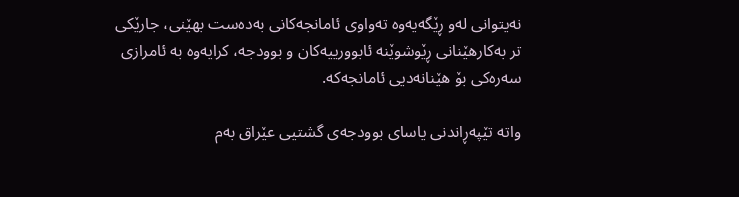نه‌یتوانی له‌و ڕێگه‌یه‌وه‌ ته‌واوی ئامانجه‌كانی به‌ده‌ست بهێنی، جارێكی تر به‌كارهێنانی ڕێوشوێنه ‌ئابوورییه‌كان و بوودجه،‌ كرایه‌وه‌ به ‌ئامرازی سه‌ره‌كی بۆ هێنانه‌دیی ئامانجه‌كه‌‌.

واته‌ تێپه‌ڕاندنی یاسای بوودجه‌ی گشتیی عێراق به‌م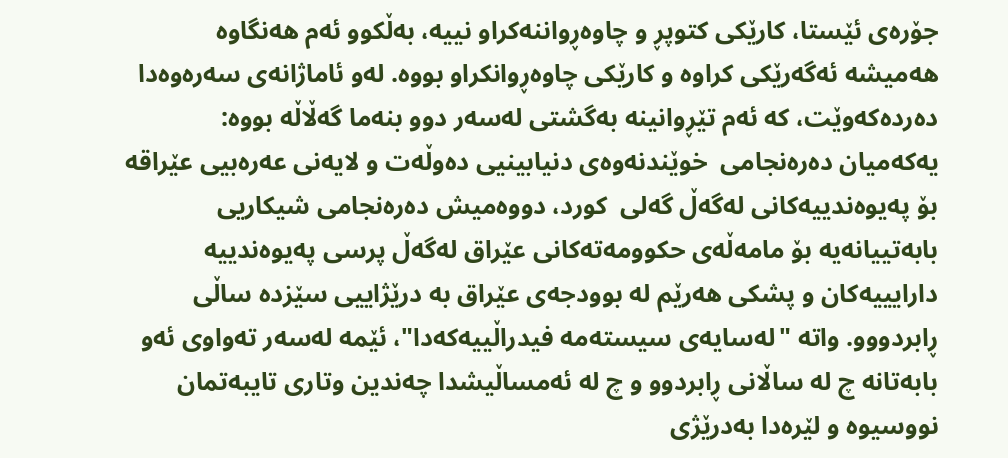جۆره‌ی ئێستا، كارێكی كتوپڕ و چاوه‌ڕواننه‌كراو نییه‌، به‌ڵكوو ئه‌م هه‌نگاوه‌ هه‌میشه‌ ئه‌گه‌رێكی كراوه‌ و كارێكی چاوه‌ڕوانكراو بووه‌. له‌و ئاماژانه‌ی سه‌ره‌وه‌دا ده‌رده‌كه‌وێت، كه‌ ئه‌م تێڕوانینه‌ به‌گشتی له‌سه‌ر دوو بنه‌ما گه‌ڵاڵه‌ بووه‌: یه‌كه‌میان ده‌ره‌نجامی ‌ خوێندنه‌وه‌ی دنیابینیی ده‌وڵه‌ت و لایه‌نی عه‌ره‌بیی عێراقه‌ بۆ په‌یوه‌ندییه‌كانی له‌گه‌ڵ گه‌لی  كورد، دووه‌میش ده‌ره‌نجامی شیكاریی بابه‌تییانه‌یه‌ بۆ مامه‌ڵه‌ی حكوومه‌ته‌كانی عێراق له‌گه‌ڵ پرسی په‌یوه‌ندییه دارایییه‌كان و پشكی هه‌رێم له‌ بوودجه‌ی عێراق به‌ درێژاییی سێزده ‌ساڵی ڕابردووو. واته‌ "له‌سایه‌ی سیسته‌مه‌ فیدراڵییه‌كه‌دا"، ئێمه‌ له‌سه‌ر ته‌واوی ئه‌و بابه‌تانه‌ چ له‌ ساڵانی ڕابردوو و چ له‌ ئه‌مساڵیشدا چه‌ندین وتاری تایبه‌تمان نووسیوه‌ و لێره‌دا به‌درێژی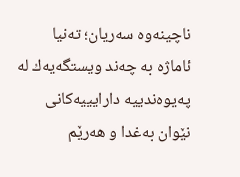ناچینه‌وه‌ سه‌ریان؛ ته‌نیا  ئاماژه‌ به‌ چه‌ند ویستگه‌یه‌ك له‌ په‌یوه‌ندییه دارایییه‌كانی نێوان به‌غدا و هه‌رێم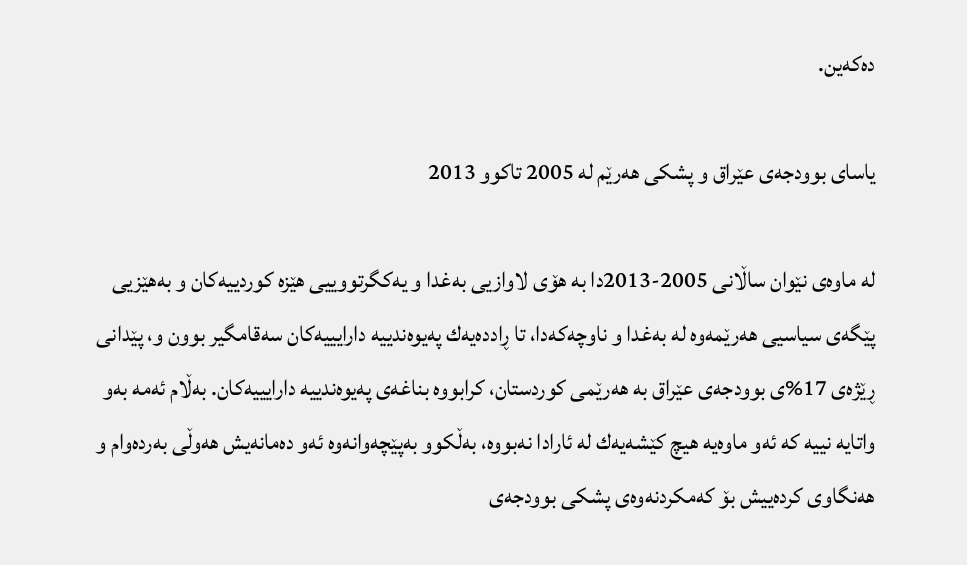ده‌كه‌ین.

یاسای بوودجه‌ى عێراق و پشكی هه‌رێم له‌ 2005 تاكوو 2013

له ‌ماوه‌ی نێوان ساڵانی 2005-2013دا به ‌هۆی لاوازیی به‌غدا و یه‌كگرتووییی هێزه‌ كوردییه‌كان و به‌هێزیی پێگه‌ی سیاسیی هه‌رێمه‌وه‌ له ‌به‌غدا و ناوچه‌كه‌دا، تا ڕادده‌یه‌ك په‌یوه‌ندییه دارایییه‌كان سه‌قامگیر بوون و، پێدانی ڕێژه‌ی 17%ی بوودجه‌ی عێراق به ‌هه‌رێمی كوردستان، كرابووه‌ بناغه‌ی په‌یوه‌ندییه‌ دارایییه‌كان. به‌ڵام ئه‌مه‌ به‌و واتایه‌ نییه‌ كه‌ ئه‌و ماوه‌یه‌ هیچ كێشه‌یه‌ك له ‌ئارادا نه‌بووه‌، به‌ڵكوو به‌پێچه‌وانه‌وه‌ ئه‌و ده‌مانه‌یش هه‌وڵی به‌رده‌وام و هه‌نگاوی كرده‌ییش بۆ كه‌مكردنه‌وه‌ی پشكی بوودجه‌ی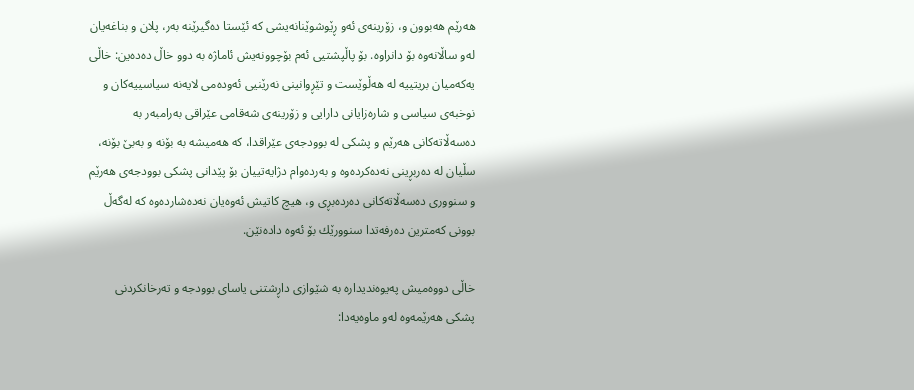هه‌رێم هه‌بوون و، زۆرینه‌ی ئه‌و ڕێوشوێنانه‌یشی كه‌ ئێستا ده‌گیرێنه‌ به‌ر، پلان و بناغه‌یان له‌و ساڵانه‌وه‌ بۆ دانراوه‌. بۆ پاڵپشتیی ئه‌م بۆچوونه‌یش ئاماژه‌ به‌ دوو خاڵ ده‌ده‌ین: خاڵی یه‌كه‌میان بریتییه‌ له‌ هه‌ڵوێست و تێڕوانینی نه‌رێنیی ئه‌وده‌می لایه‌نه‌ سیاسییه‌كان و نوخبه‌ی سیاسی و شاره‌زایانی دارایی و زۆرینه‌ی شه‌قامی عێراقی به‌رامبه‌ر به‌ ده‌سه‌ڵاته‌كانی هه‌رێم و پشكی له‌ بوودجه‌ی عێراقدا، كه‌ هه‌میشه‌ به‌ بۆنه ‌و به‌بێ بۆنه‌، سڵیان له‌ ده‌ربڕینی نه‌ده‌كرده‌وه ‌و به‌رده‌وام دژایه‌تییان بۆ پێدانی پشكی بوودجه‌ی هه‌رێم و سنووری ده‌سه‌ڵاته‌كانی ده‌رده‌بڕی و، هیچ كاتیش ئه‌وه‌یان نه‌ده‌شارده‌وه‌ كه‌ له‌گه‌ڵ بوونی كه‌مترین ده‌رفه‌تدا سنوورێك بۆ ئه‌وه‌ داده‌نێن.

خاڵی دووه‌میش په‌یوه‌ندیداره‌ به‌ شێوازی داڕشتنی یاسای بوودجه‌ و ته‌رخانكردنی پشكی هه‌رێمه‌وه له‌و ماوه‌یه‌دا‌: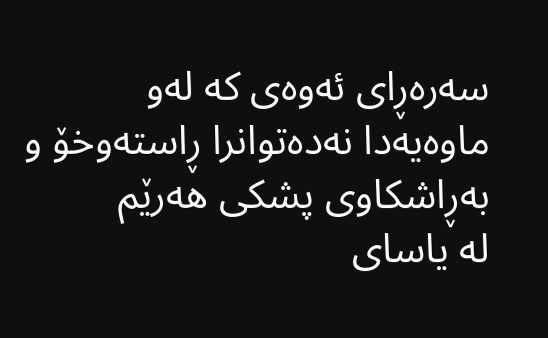سه‌ره‌ڕای ئه‌وه‌ی كه‌ له‌و ماوه‌یه‌دا نه‌ده‌توانرا ڕاسته‌وخۆ و به‌ڕاشكاوی پشكی هه‌رێم له ‌یاسای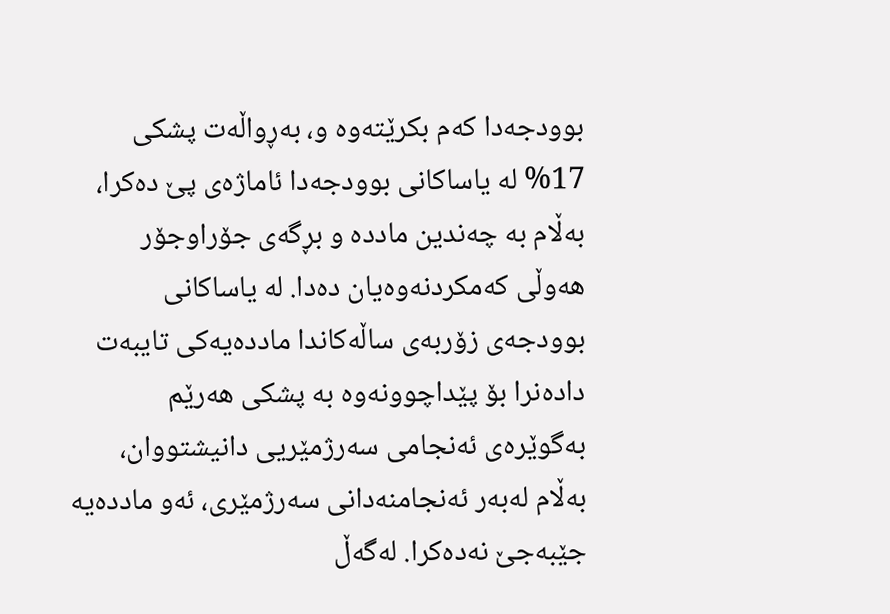بوودجه‌دا كه‌م بكرێته‌وه‌ و، به‌ڕواڵه‌ت پشكی 17% له ‌یاساكانی بوودجه‌دا ئاماژه‌ی پێ ده‌كرا، به‌ڵام به ‌چه‌ندین مادده‌ و بڕگه‌ی جۆراوجۆر هه‌وڵی كه‌مكردنه‌وه‌یان ده‌دا. له ‌یاساكانی بوودجه‌ی زۆربه‌ی ساڵه‌كاندا مادده‌یه‌كی تایبه‌ت داده‌نرا بۆ پێداچوونه‌وه‌ به ‌پشكی هه‌رێم به‌گوێره‌ی ئه‌نجامی سه‌رژمێریی دانیشتووان، به‌ڵام له‌به‌ر ئه‌نجامنه‌دانی سه‌رژمێری، ئه‌و مادده‌یه‌ جێبه‌جێ نه‌ده‌كرا. له‌گه‌ڵ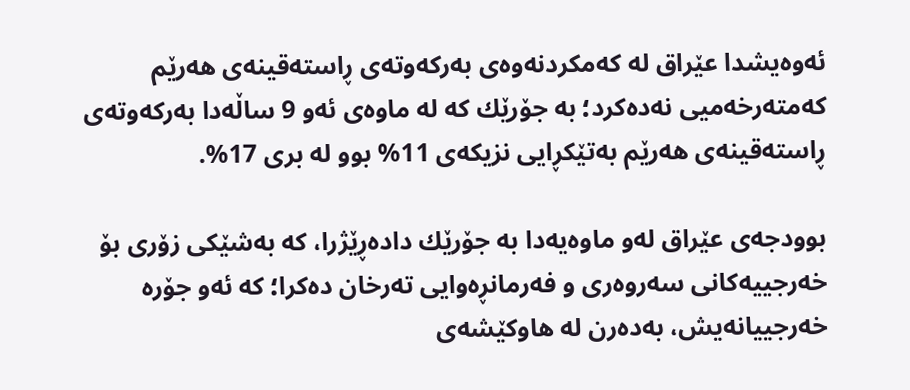ئه‌وه‌یشدا عێراق له‌ كه‌مكردنه‌وه‌ی به‌ركه‌وته‌ی ڕاسته‌قینه‌ی هه‌رێم كه‌مته‌رخه‌میی نه‌ده‌كرد؛ به ‌جۆرێك كه‌ له ‌ماوه‌ی ئه‌و 9 ساڵه‌دا به‌ركه‌وته‌ی ڕاسته‌قینه‌ی هه‌رێم به‌تێكڕایی نزیكه‌ی 11% بوو له‌ بری 17%.

بوودجه‌ی عێراق له‌و ماوه‌یه‌دا به ‌جۆرێك داده‌ڕێژرا، كه‌ به‌شێكی زۆری بۆ خه‌رجییه‌كانی سه‌روه‌ری و فه‌رمانڕه‌وایی ته‌رخان ده‌كرا؛ كه‌ ئه‌و جۆره‌ خه‌رجییانه‌یش، به‌ده‌رن له‌ هاوكێشه‌ی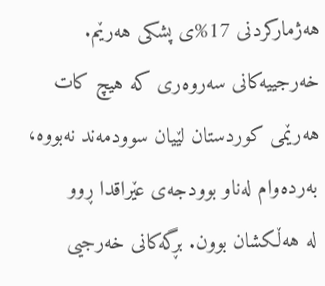هه‌ژماركردنی 17%ی پشكی هه‌رێم. خه‌رجییه‌كانی سه‌روه‌ری كه‌ هیچ كات هه‌رێمی كوردستان لێیان سوودمه‌ند نه‌بووه‌، به‌رده‌وام له‌ناو بوودجه‌ی عێراقدا ڕوو له ‌هه‌ڵكشان بوون. بڕگه‌كانی خه‌رجیی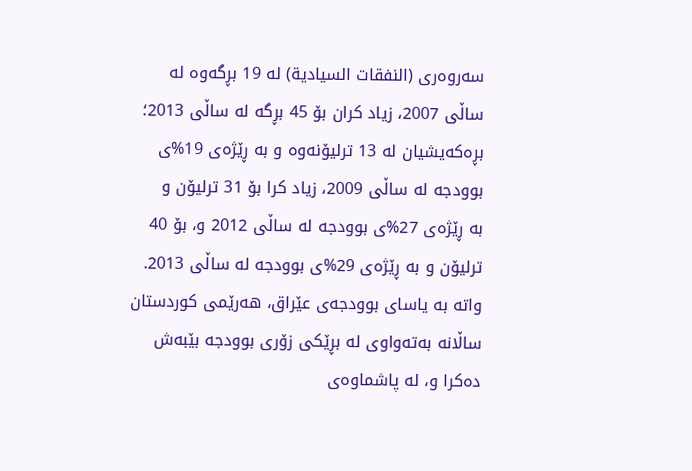سه‌روه‌ری (النفقات السیادیة) له‌ 19 بڕگه‌وه‌ له‌ ساڵی 2007، زیاد كران بۆ 45 بڕگه‌ له‌ ساڵی 2013؛ بڕه‌كه‌یشیان له‌ 13 ترلیۆنه‌وه‌ و به ‌ڕێژه‌ی 19%ی بوودجه‌ له‌ ساڵی 2009، زیاد كرا بۆ 31 ترلیۆن و به ‌ڕێژه‌ی 27%ی بوودجه‌ له‌ ساڵی 2012 و، بۆ 40 ترلیۆن و به‌ ڕێژه‌ی 29%ی بوودجه‌ له‌ ساڵی 2013. واته‌ به‌ یاسای بوودجه‌ی عێراق،‌ هه‌رێمی كوردستان ساڵانه‌ به‌ته‌واوی له ‌بڕێكی زۆری بوودجه بێبه‌ش ده‌كرا ‌و، له‌ پاشماوه‌ی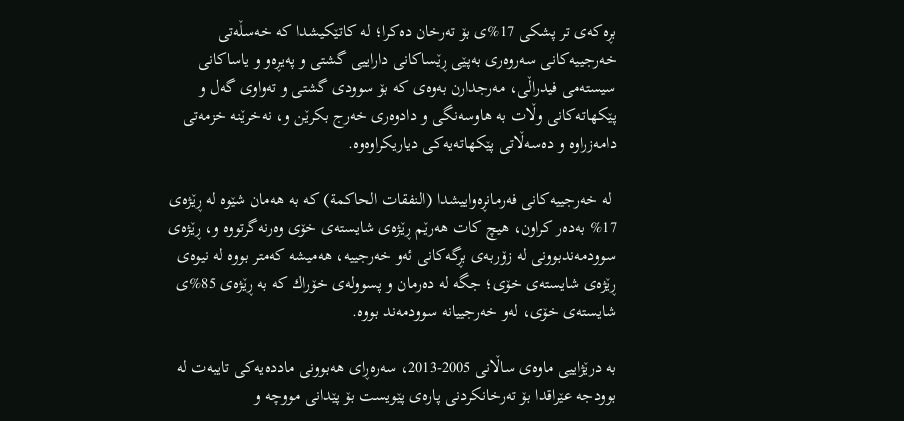بڕه‌كه‌ی تر پشكی 17%ی بۆ ته‌رخان ده‌كرا؛ له‌ كاتێكیشدا كه‌ خه‌سڵه‌تی خه‌رجییه‌كانی سه‌روه‌ری به‌پێی ڕێساكانی داراییی گشتی و په‌یڕه‌و و یاساكانی سیسته‌می فیدراڵی، مه‌رجدارن به‌وه‌ی كه‌ بۆ سوودی گشتی و ته‌واوی گه‌ل و پێكهاته‌كانی وڵات به ‌هاوسه‌نگی و دادوه‌ری خه‌رج بكرێن و، نه‌خرێنه‌ خزمه‌تی دامه‌زراوه‌ و ده‌سه‌ڵاتی پێكهاته‌یه‌كی دیاریكراوه‌وه‌.

 له‌ خه‌رجییه‌كانی فه‌رمانڕه‌واییشدا (النفقات الحاكمة) كه به‌ هه‌مان شێوه‌ له‌ ڕێژه‌ی 17% به‌ده‌‌ر كراون، هیچ كات هه‌رێم ڕێژه‌ی شایسته‌ی خۆی وه‌رنه‌گرتووه‌ و، ڕێژه‌ی سوودمه‌ندبوونی له ‌زۆربه‌ی بڕگه‌كانی ئه‌و خه‌رجییه‌، هه‌میشه‌ كه‌متر ‌بووه‌ له‌ نیوه‌ی ڕێژه‌ی شایسته‌ی خۆی؛ جگه‌ له‌ ده‌رمان و پسووله‌ی خۆراك كه‌ به ‌ڕێژه‌ی 85%ی شایسته‌ی خۆی، له‌و خه‌رجییانه سوودمه‌ند بووه‌‌‌.

به‌ درێژاییی ماوه‌ی ساڵانی 2005-2013، سه‌ره‌ڕای هه‌بوونی مادده‌یه‌كی تایبه‌ت له‌ بوودجه‌ عێراقدا بۆ ته‌رخانكردنی پاره‌ی پێویست بۆ پێدانی مووچه‌ و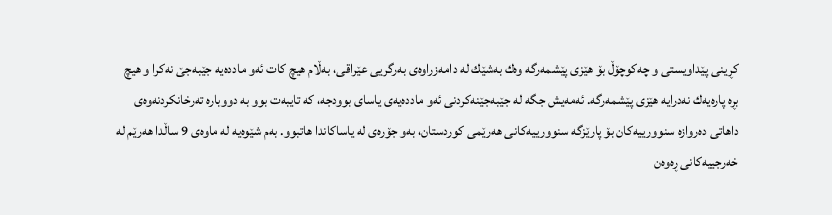كڕینی پێداویستی و چه‌كوچۆڵ بۆ هێزی پێشمه‌رگه‌ وه‌ك به‌شێك له ‌دامه‌زراوه‌ی به‌رگریی عێراقی، به‌ڵام هیچ كات ئه‌و مادده‌یه‌ جێبه‌جێ نه‌كرا و هیچ بڕه ‌پاره‌یه‌ك نه‌درایه‌ هێزی پێشمه‌رگه‌. ئه‌مه‌یش جگه‌ له‌ جێبه‌جێنه‌كردنی ئه‌و مادده‌یه‌ی یاسای بوودجه،‌ كه‌ تایبه‌ت بوو به‌ دووباره‌ ته‌رخانكردنه‌وه‌ی داهاتی ده‌روازه‌ سنوورییه‌كان بۆ پارێزگه سنوورییه‌كانی هه‌رێمی كوردستان، به‌و جۆره‌ی له ‌یاساكاندا هاتبوو. به‌م شێوه‌یه‌‌ له ‌ماوه‌ی 9 ساڵدا هه‌رێم له‌ خه‌رجییه‌كانی ڕه‌وه‌ن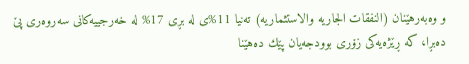و وه‌به‌رهێنان (النفقات الجاریه‌ والاستثماریه‌) ته‌نیا 11%ی له ‌بڕی 17% له‌ خه‌رجییه‌كانی سه‌روه‌ری پێ ده‌بڕا، كه‌ ڕێژه‌یه‌كی زۆری بوودجه‌یان پێك ده‌هێنا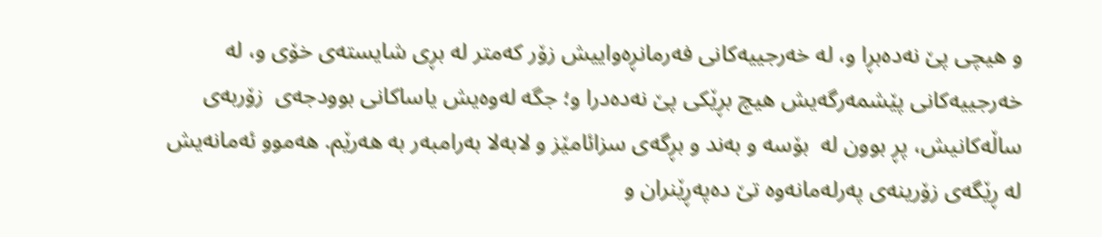و هیچی پێ نه‌ده‌بڕا و، له‌ خه‌رجییه‌كانی فه‌رمانڕه‌واییش زۆر كه‌متر له ‌بڕی شایسته‌ی خۆی و، له‌ خه‌رجییه‌كانی پێشمه‌رگه‌یش هیچ بڕێكی پێ نه‌ده‌درا و؛ جگه‌ له‌وه‌یش یاساكانی بوودجه‌ی  زۆربه‌ی ساڵه‌كانیش، پڕ بوون له‌  بۆسه‌ و به‌ند و بڕگه‌ی سزائامێز و لابه‌لا به‌رامبه‌ر به‌ هه‌رێم. هه‌موو ئه‌مانه‌یش له ‌ڕێگه‌ی زۆرینه‌ی په‌رله‌مانه‌وه‌‌ تێ ده‌په‌ڕێنران و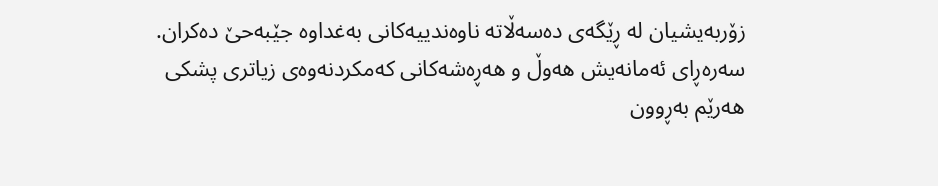زۆربه‌یشیان له ‌ڕێگه‌ی ده‌سه‌ڵاته‌ ناوه‌ندییه‌كانی به‌غداوه‌ جێبه‌حێ ده‌كران. سه‌ره‌ڕای ئه‌مانه‌یش ‌هه‌وڵ و هه‌ڕه‌شه‌كانی كه‌مكردنه‌وه‌ی زیاتری پشكی هه‌رێم به‌ڕوون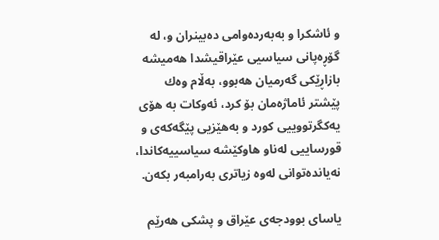و ‌ئاشكرا و به‌به‌رده‌وامی ده‌بینران و، له‌ گۆڕه‌پانی سیاسیی عێراقیشدا هه‌میشه‌ بازاڕێكی گه‌رمیان هه‌بوو، به‌ڵام وه‌ك پێشتر ئاماژه‌مان بۆ كرد، ئه‌وكات به ‌هۆی یه‌كگرتووییی كورد و به‌هێزیی پێگه‌كه‌ی و قورساییی له‌ناو هاوكێشه‌ سیاسییه‌كاندا، نه‌یانده‌توانی له‌وه‌ زیاتری به‌رامبه‌ر بكه‌ن.

یاسای بوودجه‌ى عێراق و پشكی هه‌رێم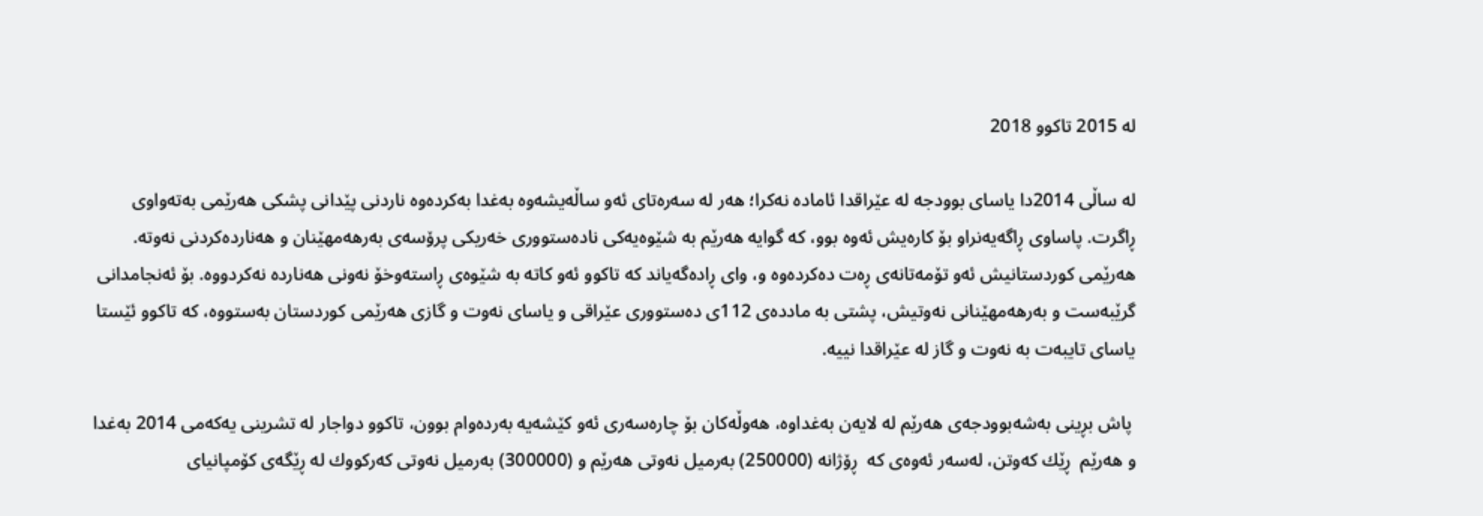له‌ 2015 تاكوو 2018

له‌ ساڵی 2014دا یاسای بوودجه‌ له ‌عێراقدا ئاماده ‌نه‌كرا؛ هه‌ر له‌ سه‌ره‌تای ئه‌و ساڵه‌یشه‌وه‌ به‌غدا به‌كرده‌وه‌ ناردنی پێدانی پشكی هه‌رێمی به‌ته‌واوی ڕاگرت. پاساوی ڕاگه‌یه‌نراو بۆ كاره‌یش ئه‌وه‌ بوو، كه‌ گوایه‌ هه‌رێم به ‌شێوه‌یه‌كی ناده‌ستووری خه‌ریكی پرۆسه‌ی به‌رهه‌مهێنان و هه‌نارده‌كردنی نه‌وته‌. هه‌رێمی كوردستانیش ئه‌و تۆمه‌تانه‌ی ڕه‌ت ده‌كرده‌وه‌ و، وای ڕاده‌گه‌یاند كه‌ تاكوو ئه‌و كاته‌ به‌ شێوه‌ی ڕاسته‌وخۆ نه‌ونی هه‌نارده‌ نه‌كردووه‌. بۆ ئه‌نجامدانی گرێبه‌ست و به‌رهه‌مهێنانی نه‌وتیش، پشتی به‌ مادده‌ی 112ی ده‌ستووری عێراقی و یاسای نه‌وت و گازی هه‌رێمی كوردستان به‌ستووه‌، كه ‌تاكوو ئێستا یاسای تایبه‌ت به ‌نه‌وت و گاز له‌ عێراقدا نییه‌.

 پاش بڕینی به‌شه‌بوودجه‌ی هه‌رێم له‌ لایه‌ن به‌غداوه‌، هه‌وڵه‌كان بۆ چاره‌سه‌ری ئه‌و كێشه‌یه‌ به‌رده‌وام بوون، تاكوو دواجار له‌ تشرینی یه‌كه‌می 2014 به‌غدا و هه‌رێم  ڕێك كه‌وتن، له‌سه‌ر ئه‌وه‌ی كه‌  ڕۆژانه‌ (250000) به‌رمیل نه‌وتی هه‌رێم و (300000) به‌رمیل نه‌وتی كه‌ركووك له ‌ڕێگه‌ی كۆمپانیای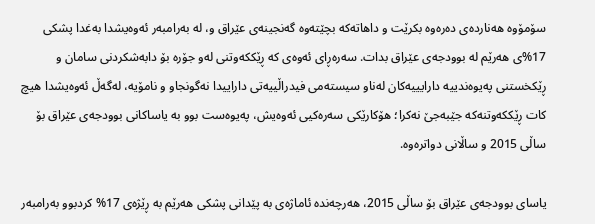سۆمۆوه‌ هه‌نارده‌ی ده‌ره‌وه‌ بكرێت و داهاته‌كه‌ بچێته‌وه‌ گه‌نجینه‌ی عێراق و، له ‌به‌رامبه‌ر ئه‌وه‌یشدا به‌غدا پشكی 17%ی هه‌رێم له‌ بوودجه‌ی عێراق بدات. سه‌ره‌ڕای ئه‌وه‌ی كه‌ ڕێككه‌وتنی له‌و جۆره‌ بۆ دابه‌شكردنی سامان و ڕێكخستنی په‌یوه‌ندییه‌ دارایییه‌كان له‌نا‌و سیسته‌می فیدراڵییه‌تی داراییدا نه‌گونجاو و نامۆیه‌، له‌گه‌ڵ ئه‌وه‌یشدا هیچ كات ڕێككه‌وتنه‌كه‌ جێبه‌جێ ‌نه‌كرا؛ هۆكارێكی سه‌ره‌كیی ئه‌وه‌یش، په‌یوه‌ست بوو به ‌یاساكانی بوودجه‌ی عێراق بۆ ساڵی 2015 و ساڵانی دواتره‌وه‌.

یاسای بوودجه‌ی عێراق بۆ ساڵی 2015، هه‌رچه‌نده‌ ئاماژه‌ی به ‌پێدانی پشكی هه‌رێم به‌ ڕێژه‌ی 17% كردبوو به‌رامبه‌ر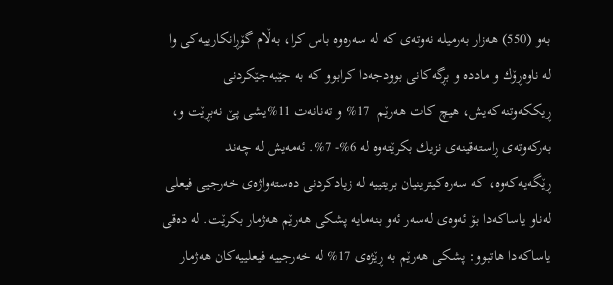به‌و (550) هه‌زار به‌رمیله‌ نه‌وته‌ی كه‌ له ‌سه‌ره‌وه‌ باس كرا، به‌ڵام گۆڕانكارییه‌كی وا له ‌ناوه‌ڕۆك و مادده‌ و بڕگه‌كانی بوودجه‌دا كرابوو كه‌ به‌ جێبه‌جێكردنی ڕیككه‌وتنه‌كه‌یش، هیچ كات هه‌رێم  17% و ته‌نانه‌ت 11%یشی پێ نه‌بڕێت و، به‌ركه‌وته‌ی ڕاسته‌قینه‌ی نزیك بكرێته‌وه‌ له‌ 6%- 7%. ئه‌مه‌یش له‌ چه‌ند ڕێگه‌یه‌كه‌وه‌، كه‌ سه‌ره‌كیترینیان بریتییه‌ له‌ زیادكردنی ده‌سته‌واژه‌ی خه‌رجیی فیعلی له‌ناو یاساكه‌دا بۆ ئه‌وه‌ی له‌سه‌ر ئه‌و بنه‌مایه‌ پشكی هه‌رێم هه‌ژمار بكرێت. له‌ ده‌قی یاساكه‌دا هاتبوو: پشكی هه‌رێم به‌ ڕێژه‌ی 17% له‌ خه‌رجییه‌ فیعلییه‌كان هه‌ژمار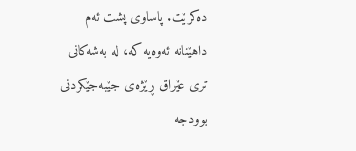ده‌كرێت. پاساوی پشت ئه‌م داهێنانه‌ ئه‌وه‌یه‌ كه،‌ له‌ به‌شه‌كانی تری عێراق ڕێژه‌ی جێبه‌جێكردنی بوودجه‌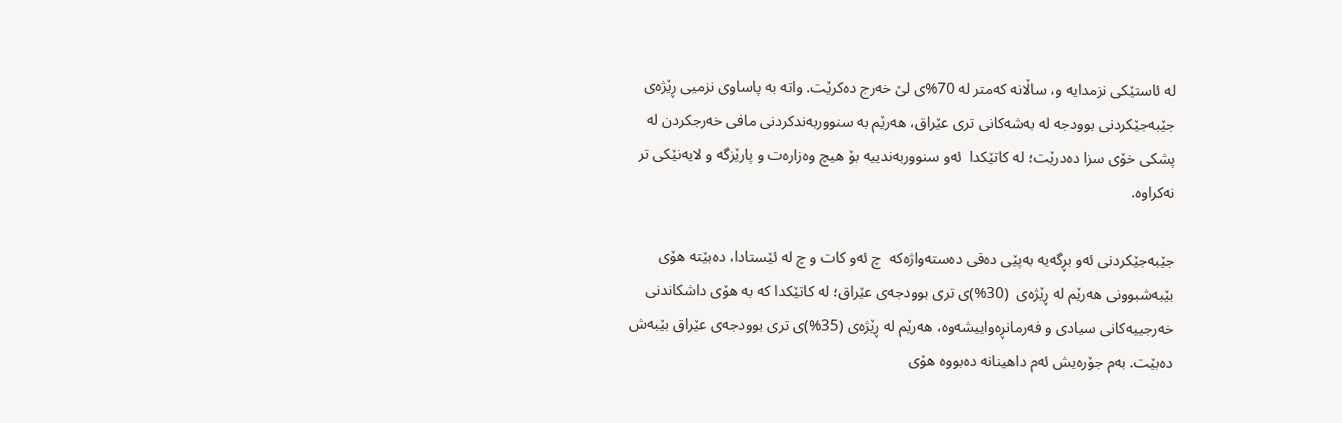له ‌ئاستێكی نزمدایه‌ و، ساڵانه‌ كه‌متر له ‌70%ی لێ‌ خه‌رج ده‌كرێت. واته‌ به ‌پاساوی نزمیی ڕێژه‌ی جێبه‌جێكردنی بوودجه‌ له ‌به‌شه‌كانی تری عێراق، هه‌رێم به‌ سنووربه‌ندكردنی مافی خه‌رجكردن له‌ پشكی خۆی سزا ده‌درێت؛ له‌ كاتێكدا  ئه‌و سنووربه‌ندییه‌ بۆ هیچ وه‌زاره‌ت و پارێزگه‌ و لایه‌نێكی تر نه‌كراوه‌.

جێبه‌جێكردنی ئه‌و بڕگه‌یه‌ به‌پێی ده‌قی ده‌سته‌واژه‌كه‌‌  چ ئه‌و كات و چ له‌ ئێستادا، ده‌بێته‌ هۆی بێبه‌شبوونی هه‌رێم له‌ ڕێژه‌ی  (30%)ی تری بوودجه‌ی عێراق؛ له ‌كاتێكدا كه‌ به ‌هۆی داشكاندنی خه‌رجییه‌كانی سیادی و فه‌رمانڕه‌واییشه‌وه‌، هه‌رێم له‌ ڕێژه‌ی (35%)ی تری بوودجه‌ی عێراق بێبه‌ش ده‌بێت. به‌م جۆره‌یش ئه‌م داهینانه‌ ده‌بووه‌‌ هۆی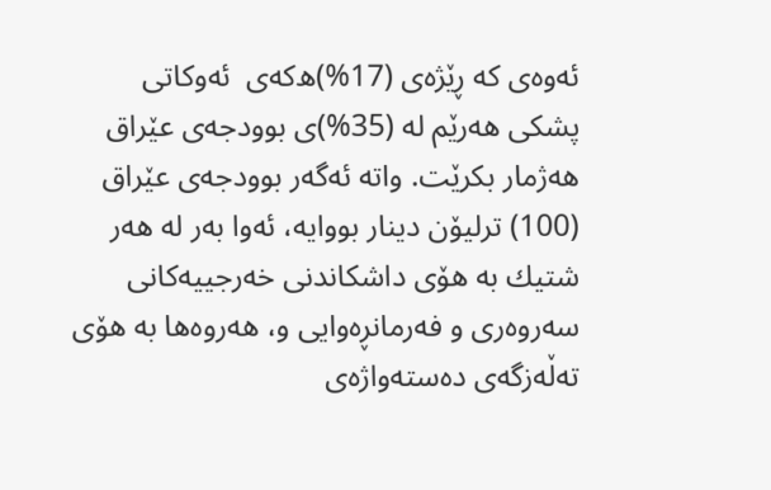ئه‌وه‌ی كه‌ ڕێژه‌ی (17%)ه‌كه‌ی  ئه‌وكاتی پشكی هه‌رێم له (35%)ی بوودجه‌ی عێراق هه‌ژمار بكرێت. واته‌ ئه‌گه‌ر بوودجه‌ی عێراق (100) ترلیۆن دینار بووایه‌، ئه‌وا به‌ر له‌ هه‌ر شتیك به ‌هۆی داشكاندنی خه‌رجییه‌كانی سه‌روه‌ری و فه‌رمانڕه‌وایی و، هه‌روه‌ها به ‌هۆی ته‌ڵه‌زگه‌ی ده‌سته‌واژه‌ی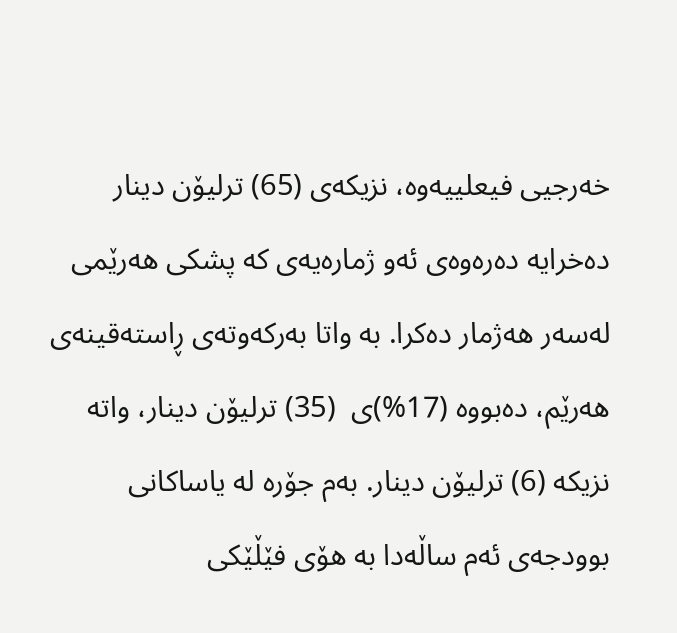خه‌رجیی فیعلییه‌وه، نزیكه‌ی (65) ترلیۆن دینار ده‌خرایه‌‌ ده‌ره‌وه‌ی ئه‌و ژماره‌یه‌ی كه‌ پشكی هه‌رێمی له‌سه‌ر هه‌ژمار ده‌كرا. به‌ واتا به‌ركه‌وته‌ی ڕاسته‌قینه‌ی هه‌رێم، ده‌بووه‌‌‌ (17%)ی  (35) ترلیۆن دینار، واته‌ نزیكه‌ (6) ترلیۆن دینار. به‌م جۆره‌ له‌ یاساكانی بوودجه‌ی ئه‌م ساڵه‌دا به ‌هۆی فێڵێكی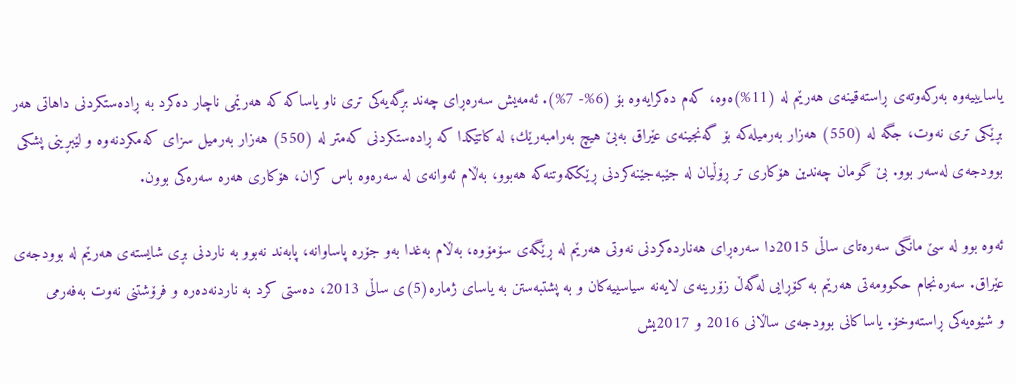یاسایییه‌وه‌ به‌ركه‌وته‌ی ڕاسته‌قینه‌ی هه‌رێم له‌ (11%)ه‌وه‌، كه‌م ده‌كرایه‌‌وه‌ بۆ (6%- 7%). ئه‌مه‌یش سه‌ره‌ڕای چه‌ند بڕگه‌یه‌كی تری ناو یاساكه‌ كه‌ هه‌رێمی ناچار ده‌كرد به ‌ڕاده‌ستكردنی داهاتی هه‌ر بڕێكی تری نه‌وت، جگه‌ له ‌(550) هه‌زار به‌رمیله‌كه‌ بۆ گه‌نجینه‌ی عێراق به‌بێ هیچ به‌رامبه‌رێك؛ له‌ كاتێكدا كه‌ ڕاده‌ستكردنی كه‌متر له‌ (550) هه‌زار به‌رمیل سزای كه‌مكردنه‌وه‌ و لێبڕینی پشكی بوودجه‌ی له‌سه‌ر بوو. بێ گومان چه‌ندین هۆكاری تر ڕۆڵیان له‌ جێبه‌جێنه‌كردنی ڕێككه‌وتنه‌كه هه‌بوو،‌ به‌ڵام ئه‌وانه‌ی له ‌سه‌ره‌وه‌ باس كران، هۆكاری هه‌ره‌ سه‌ره‌كی بوون.

ئه‌وه ‌بوو له‌ سێ مانگی سه‌ره‌تای ساڵی 2015دا سه‌ره‌ڕای هه‌نارده‌كردنی نه‌وتی هه‌رێم له ‌ڕێگه‌ی سۆمۆوه‌، به‌ڵام به‌غدا به‌و جۆره‌ پاساوانه،‌ پابه‌ند نه‌بوو به ‌ناردنی بڕی شایسته‌ی هه‌رێم له‌ بوودجه‌ی عێراق. سه‌ره‌نجام حكوومه‌تی هه‌رێم به‌ كۆڕایی له‌گه‌ڵ زۆرینه‌ی لایه‌نه‌ سیاسییه‌كان و به‌ پشتبه‌ستن به ‌یاسای ژماره‌(5)ی ساڵی 2013، ده‌ستی كرد به ‌ناردنه‌ده‌ره‌ و فرۆشتنی نه‌وت به‌فه‌رمی و ‌شێوه‌یه‌كی ڕاسته‌وخۆ. یاساكانی بوودجه‌ی ساڵانی 2016 و 2017یش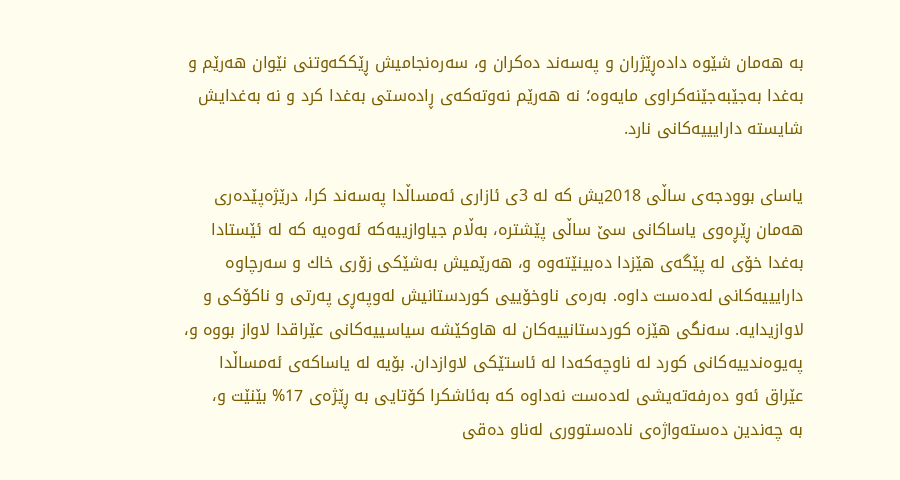به‌ هه‌مان شێوه‌ داده‌ڕێژران و په‌سه‌ند ده‌كران و، سه‌ره‌نجامیش ڕێككه‌وتنی نێوان هه‌رێم و به‌غدا به‌جێبه‌جێنه‌كراوی مایه‌وه‌؛ نه‌ هه‌رێم نه‌وته‌كه‌ی ڕاده‌ستی به‌غدا كرد و نه‌ به‌غدایش شایسته‌ دارایییه‌كانی نارد.

یاسای بوودجه‌ی ساڵی 2018یش كه‌ له 3ی ئازاری ئه‌مساڵدا په‌سه‌ند كرا، درێژه‌پێده‌ری هه‌مان ڕێڕه‌وی یاساكانی سێ ساڵی پێشتره‌، به‌ڵام جیاوازییه‌كه‌ ئه‌وه‌یه‌ كه‌ له‌ ئێستادا به‌غدا خۆی له‌ پێگه‌ی هێزدا ده‌بینێته‌وه‌ و، هه‌رێمیش به‌شێكی زۆری خاك و سه‌رچاوه‌ دارایییه‌كانی له‌ده‌ست داوه‌. به‌ره‌ی ناوخۆییی كوردستانیش له‌وپه‌ڕی په‌رتی و ناكۆكی و لاوازیدایه‌. سه‌نگی هێزه‌ كوردستانییه‌كان له‌ هاوكێشه‌ سیاسییه‌كانی عێراقدا لاواز بووه‌‌ و،  په‌یوه‌ندییه‌كانی كورد له ‌ناوچه‌كه‌دا له‌ ئاستێكی لاوازدان. بۆیه‌ له ‌یاساكه‌ی ئه‌مساڵدا عێراق ئه‌و ده‌رفه‌ته‌یشی له‌ده‌ست نه‌داوه‌ كه‌ به‌ئاشكرا كۆتایی به‌ ڕێژه‌ی 17% بێنێت و، به ‌چه‌ندین ده‌سته‌واژه‌ی ناده‌ستووری له‌ناو ده‌قی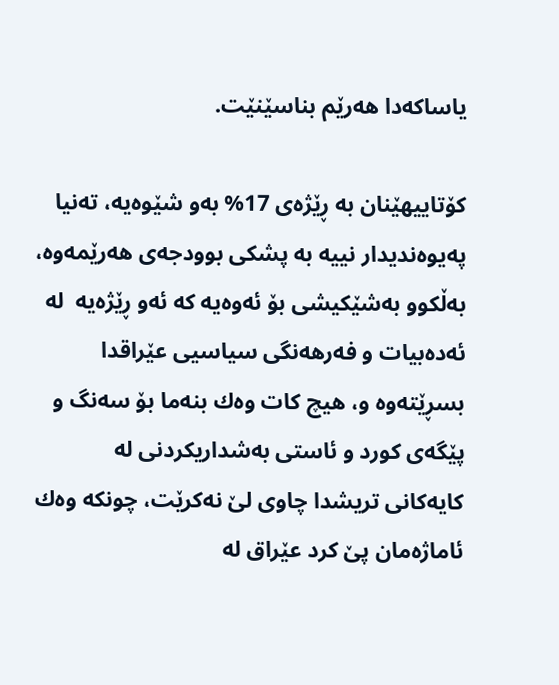یاساكه‌دا هه‌رێم بناسێنێت.

كۆتاییهێنان به‌ ڕێژه‌ی 17% به‌و شێوه‌یه،‌ ته‌نیا په‌یوه‌ندیدار نییه‌ به‌ پشكی بوودجه‌ی هه‌رێمه‌وه‌، به‌ڵكوو به‌شێكیشی بۆ ئه‌وه‌یه‌ كه‌ ئه‌و ڕێژه‌یه‌  له‌ ئه‌ده‌بیات و فه‌رهه‌نگی سیاسیی عێراقدا بسڕێته‌وه‌ و، هیچ كات وه‌ك بنه‌ما بۆ سه‌نگ و پێگه‌ی كورد و ئاستی به‌شداریكردنی له‌ كایه‌كانی تریشدا چاوی لێ نه‌كرێت، چونكه‌ وه‌ك ئاماژه‌مان پێ كرد عێراق له‌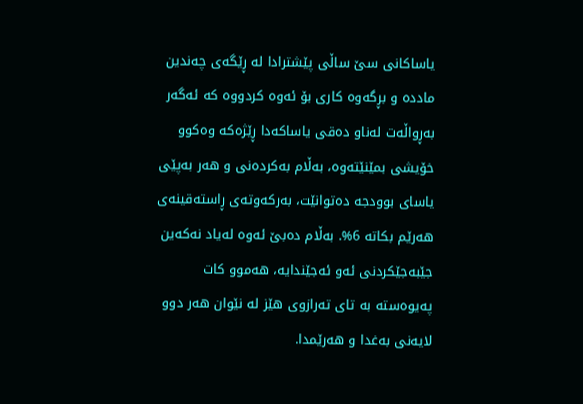یاساكانی سێ ساڵی پێشترادا له‌ ڕێگه‌ی چه‌ندین مادده ‌و بڕگه‌وه‌ كاری بۆ ئه‌وه‌ كردووه‌ كه‌ ئه‌گه‌ر به‌ڕواڵه‌ت له‌ناو ده‌قی یاساكه‌دا ڕێژه‌كه‌ وه‌كوو خۆیشی بمێنێته‌وه‌، به‌ڵام به‌كرده‌نی و هه‌ر به‌پێی یاسای بوودجه‌ ده‌توانێت، به‌ركه‌وته‌ی ڕاسته‌قینه‌ی هه‌رێم بكاته‌ 6%. به‌ڵام ده‌بێ ئه‌وه‌ له‌یاد نه‌كه‌ین جێبه‌جێكردنی ئه‌و ئه‌جێندایه،‌‌‌ هه‌موو كات په‌یوه‌سته‌ به‌ تای ته‌رازوی هێز له ‌نێوان هه‌ر دوو لایه‌نی به‌غدا و هه‌رێمدا.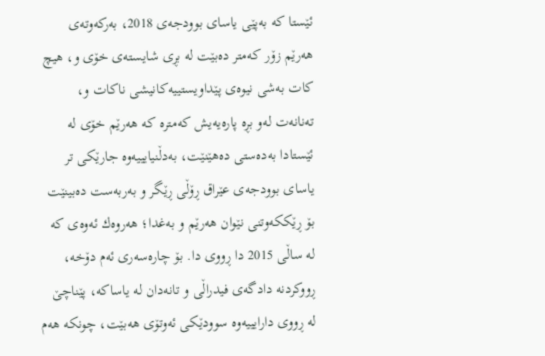ئێستا كه‌ به‌پێی یاسای بوودجه‌ی 2018، به‌ركه‌وته‌ی هه‌رێم زۆر كه‌متر ده‌بێت له‌ بڕی شایسته‌ی خۆی و، هیچ كات به‌شی نیوه‌ی پێداویستییه‌كانیشی ناكات و، ته‌نانه‌ت له‌و بڕه ‌پاره‌یه‌یش كه‌متره‌ كه‌ هه‌رێم خۆی له‌ ئێستادا به‌ده‌ستی ده‌هێنێت، به‌دڵنیایییه‌وه‌ جارێكی تر یاسای بوودجه‌ی عێراق ڕۆڵی ڕێگر و به‌ربه‌ست ده‌بینێت بۆ ڕێككه‌وتنی نێوان هه‌رێم و به‌غدا؛ هه‌روه‌ك ئه‌وه‌ی كه‌ له‌ ساڵی 2015 دا ڕووی دا. بۆ چاره‌سه‌ری ئه‌م دۆخه،‌ ڕووكردنه‌ دادگه‌ی فیدراڵی و تانه‌دان له ‌یاساكه‌، پێناچێ له‌ ڕووی دارایییه‌وه‌ سوودێكی ئه‌وتۆی هه‌بێت، چونكه‌ هه‌‌م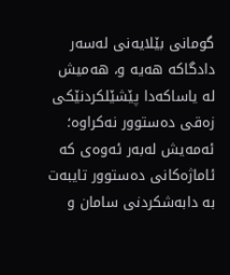گومانی بێلایه‌نی له‌سه‌ر دادگاكه‌ هه‌یه‌ و، هه‌میش له ‌یاساكه‌دا پێشێلكردنێكی زه‌قی ده‌ستوور نه‌كراوه‌؛ ئه‌مه‌یش له‌به‌ر ئه‌وه‌ی كه‌ ئاماژه‌كانی ده‌ستوور تایبه‌ت به‌ دابه‌شكردنی سامان و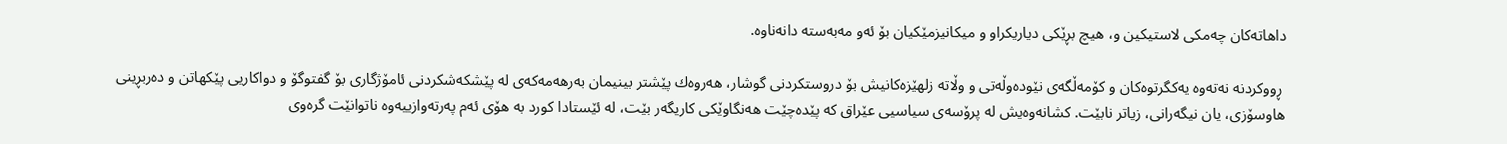داهاته‌كان چه‌مكی لاستیكین و، هیچ بڕێكی دیاریكراو و میكانیزمێكیان‌ بۆ ئه‌و مه‌به‌سته دانه‌ناوه‌.

 ڕووكردنه‌ نه‌ته‌وه ‌یه‌كگرتوه‌كان و كۆمه‌ڵگه‌ی نێوده‌وڵه‌تی و وڵاته‌ زلهێزه‌كانیش بۆ دروستكردنی گوشار، هه‌روه‌ك پێشتر بینیمان به‌رهه‌مه‌كه‌ی له‌ پێشكه‌شكردنی ئامۆژگاری بۆ گفتوگۆ و دواكاریی پێكهاتن و ده‌ربڕینی هاوسۆزی، یان نیگه‌رانی، زیاتر نابێت. كشانه‌وه‌یش له‌ پرۆسه‌ی سیاسیی عێراق كه‌ پێده‌چێت هه‌نگاوێكی كاریگه‌ر بێت،‌ له‌ ئێستادا كورد به ‌هۆی ئه‌م په‌رته‌وازییه‌وه‌ ناتوانێت گره‌وی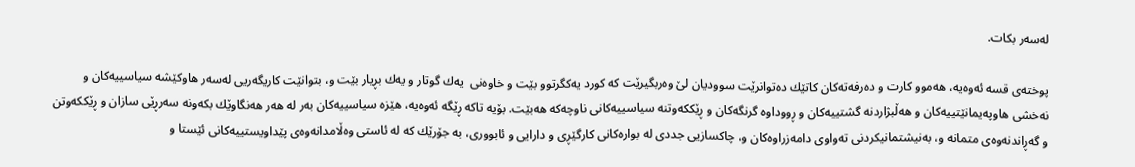له‌سه‌ر بكات.

پوخته‌ی قسه‌ ئه‌وه‌یه‌، هه‌موو كارت و ده‌رفه‌ته‌كان كاتێك ده‌توانرێت سوودیان لێ وه‌ربگیرێت كه‌ كورد یه‌كگرتوو بێت و خاوه‌نی  یه‌ك‌ گوتار و یه‌ك بڕیار بێت و، بتوانێت كاریگه‌ریی له‌سه‌ر هاوكێشه‌ سیاسییه‌كان و نه‌خشی هاوپه‌یمانێتییه‌كان و هه‌ڵبژاردنه‌ گشتییه‌كان و ڕووداوه‌ گرنگه‌كان و ڕێككه‌وتنه‌ سیاسییه‌كانی ناوچه‌كه هه‌بێت. بۆیه‌ تاكه‌ ڕێگه‌ ئه‌وه‌یه،‌ هێزه‌ سیاسییه‌كان به‌ر له‌ هه‌ر هه‌نگاوێك بكه‌ونه‌ سه‌رڕێی سازان و ڕێككه‌وتن و گه‌ڕاندنه‌وه‌ی متمانه‌ و، به‌نیشتمانیكردنی ته‌واوی دامه‌زراوه‌كان و، چاكسازیی جددی له‌ بواره‌كانی كارگێڕی و دارایی و ئابووری، به ‌جۆرێك كه‌ ‌له ‌ئاستی وه‌ڵامدانه‌وه‌ی پێداویستییه‌كانی ئێستا و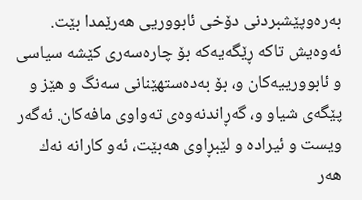به‌ره‌وپێشبردنی دۆخی ئابووریی هه‌رێمدا بێت. ئه‌وه‌یش تاكه‌ ڕێگه‌یه‌كه بۆ چاره‌سه‌ری كێشه‌ سیاسی و ئابوورییه‌كان و‌، بۆ به‌ده‌ستهێنانی سه‌نگ و هێز و پێگه‌ی شیاو و، گه‌ڕاندنه‌وه‌ی ته‌واوی مافه‌كان. ئه‌گه‌ر ویست و ئیراده‌ و لێبڕاوی هه‌بێت، ئه‌و كارانه‌ نه‌ك هه‌ر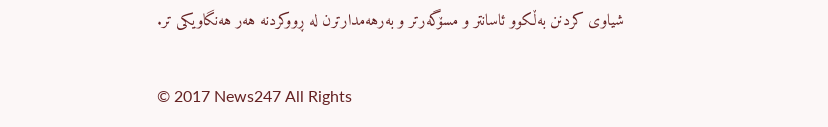شیاوی كردنن به‌ڵكوو ئاسانتر و مسۆگه‌رتر و به‌رهه‌مدارترن له‌ ڕووكردنه‌ هه‌ر هه‌نگاویكی تر.

© 2017 News247 All Rights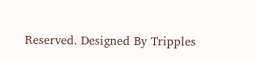Reserved. Designed By Tripples